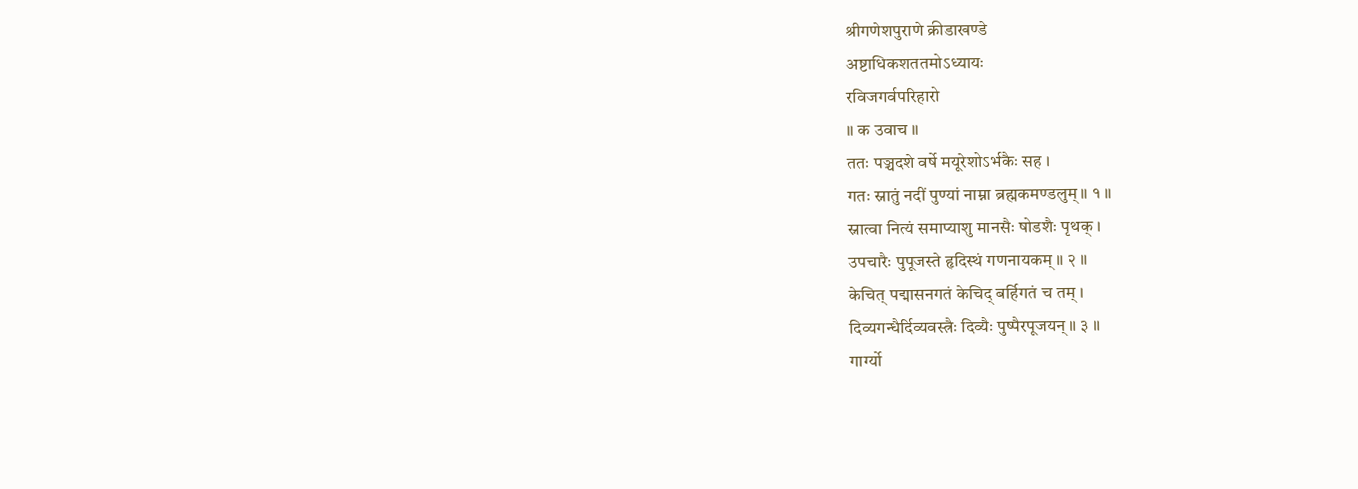श्रीगणेशपुराणे क्रीडाखण्डे
अष्टाधिकशततमोऽध्यायः
रविजगर्वपरिहारो
॥ क उवाच ॥
ततः पञ्चदशे वर्षे मयूरेशोऽर्भकैः सह ।
गतः स्नातुं नदीं पुण्यां नाम्ना ब्रह्मकमण्डलुम् ॥ १ ॥
स्नात्वा नित्यं समाप्याशु मानसैः षोडशैः पृथक् ।
उपचारैः पुपूजस्ते हृदिस्थं गणनायकम् ॥ २ ॥
केचित् पद्मासनगतं केचिद् बर्हिगतं च तम् ।
दिव्यगन्धैर्दिव्यवस्त्रैः दिव्यैः पुष्पैरपूजयन् ॥ ३ ॥
गार्ग्यो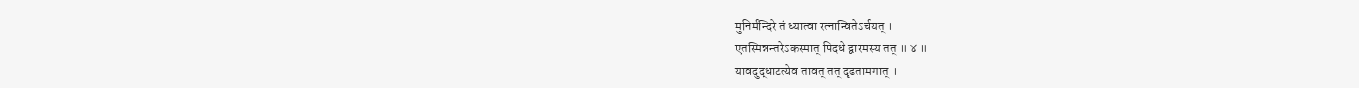मुनिर्मन्दिरे तं ध्यात्वा रत्नान्वितेऽर्चयत् ।
एतस्मिन्नन्तरेऽकस्मात् पिदधे द्वारमस्य तत् ॥ ४ ॥
यावदुद्धाटत्येव तावत् तत् दृढतामगात् ।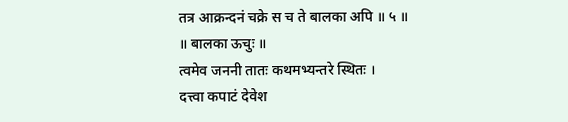तत्र आक्रन्दनं चक्रे स च ते बालका अपि ॥ ५ ॥
॥ बालका ऊचुः ॥
त्वमेव जननी तातः कथमभ्यन्तरे स्थितः ।
दत्त्वा कपाटं देवेश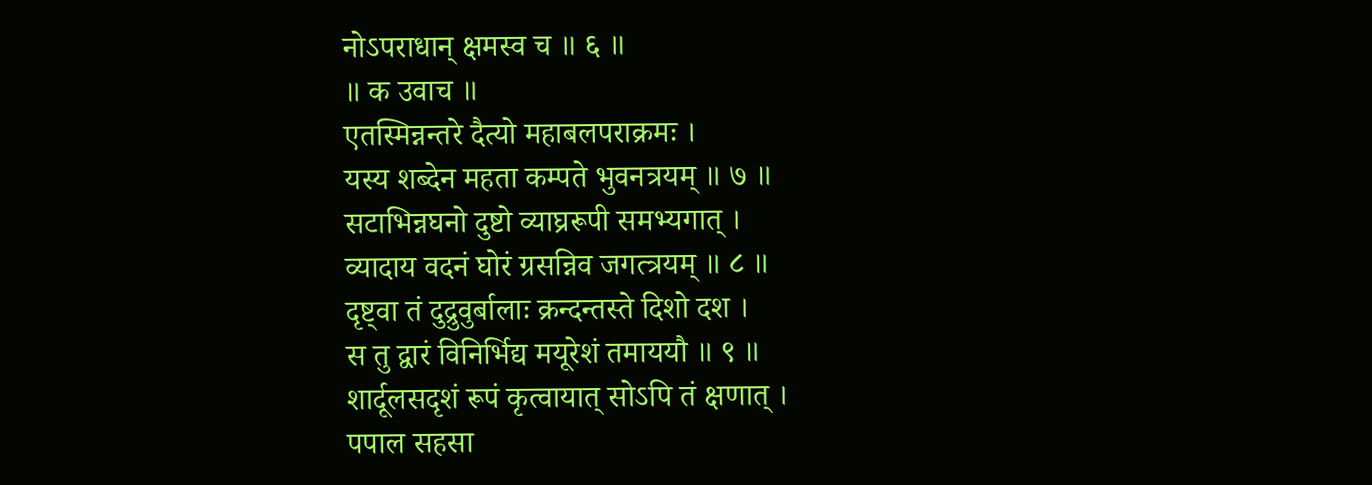नोऽपराधान् क्षमस्व च ॥ ६ ॥
॥ क उवाच ॥
एतस्मिन्नन्तरे दैत्यो महाबलपराक्रमः ।
यस्य शब्देन महता कम्पते भुवनत्रयम् ॥ ७ ॥
सटाभिन्नघनो दुष्टो व्याघ्ररूपी समभ्यगात् ।
व्यादाय वदनं घोरं ग्रसन्निव जगत्त्रयम् ॥ ८ ॥
दृष्ट्वा तं दुद्रुवुर्बालाः क्रन्दन्तस्ते दिशो दश ।
स तु द्वारं विनिर्भिद्य मयूरेशं तमाययौ ॥ ९ ॥
शार्दूलसदृशं रूपं कृत्वायात् सोऽपि तं क्षणात् ।
पपाल सहसा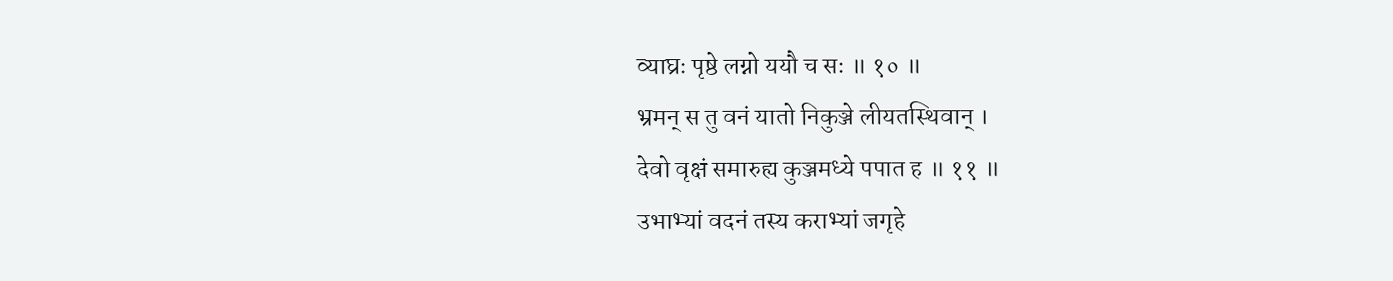व्याघ्रः पृष्ठे लग्नो ययौ च सः ॥ १० ॥
भ्रमन् स तु वनं यातो निकुञ्जे लीयतस्थिवान् ।
देवो वृक्षं समारुह्य कुञ्जमध्ये पपात ह ॥ ११ ॥
उभाभ्यां वदनं तस्य कराभ्यां जगृहे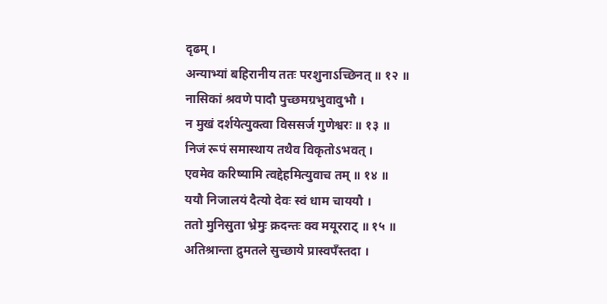दृढम् ।
अन्याभ्यां बहिरानीय ततः परशुनाऽच्छिनत् ॥ १२ ॥
नासिकां श्रवणे पादौ पुच्छमग्रभुवावुभौ ।
न मुखं दर्शयेत्युक्त्वा विससर्ज गुणेश्वरः ॥ १३ ॥
निजं रूपं समास्थाय तथैव विकृतोऽभवत् ।
एवमेव करिष्यामि त्वद्देहमित्युवाच तम् ॥ १४ ॥
ययौ निजालयं दैत्यो देवः स्वं धाम चाययौ ।
ततो मुनिसुता भ्रेमुः क्रदन्तः क्व मयूरराट् ॥ १५ ॥
अतिश्रान्ता द्रुमतले सुच्छाये प्रास्वपँस्तदा ।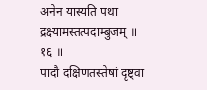अनेन यास्यति पथा द्रक्ष्यामस्तत्पदाम्बुजम् ॥ १६ ॥
पादौ दक्षिणतस्तेषां दृष्ट्वा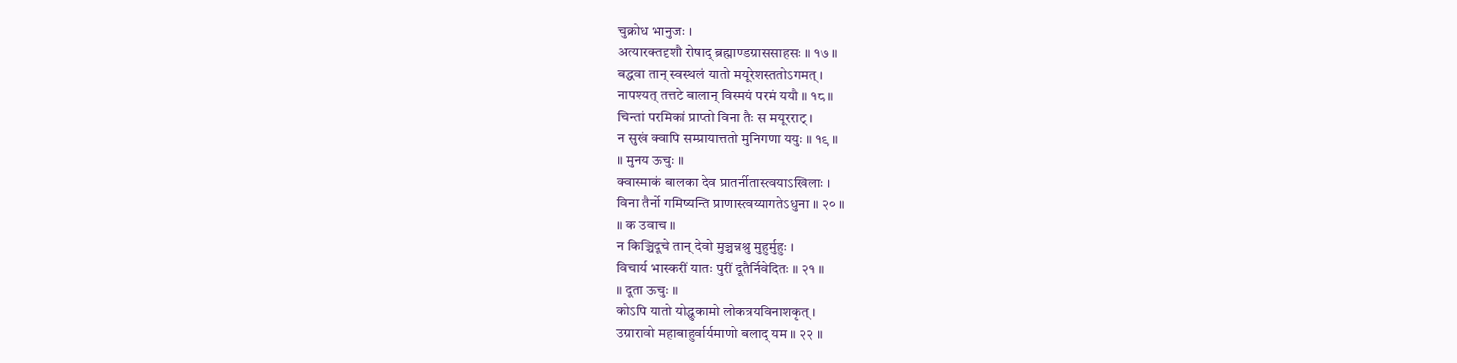चुक्रोध भानुजः ।
अत्यारक्तदृशौ रोषाद् ब्रह्माण्डग्राससाहसः ॥ १७ ॥
बद्धवा तान् स्वस्थलं यातो मयूरेशस्ततोऽगमत् ।
नापश्यत् तत्तटे बालान् विस्मयं परमं ययौ ॥ १८ ॥
चिन्तां परमिकां प्राप्तो विना तैः स मयूरराट् ।
न सुखं क्वापि सम्प्रायात्ततो मुनिगणा ययुः ॥ १९ ॥
॥ मुनय ऊचुः ॥
क्वास्माकं बालका देव प्रातर्नीतास्त्वयाऽखिलाः ।
विना तैर्नो गमिष्यन्ति प्राणास्त्वय्यागतेऽधुना ॥ २० ॥
॥ क उवाच ॥
न किञ्चिदूचे तान् देवो मुञ्चन्नश्रु मुहुर्मुहुः ।
विचार्य भास्करीं यातः पुरीं दूतैर्निवेदितः ॥ २१ ॥
॥ दूता ऊचुः ॥
कोऽपि यातो योद्धुकामो लोकत्रयविनाशकृत् ।
उग्रारावो महाबाहुर्वार्यमाणो बलाद् यम ॥ २२ ॥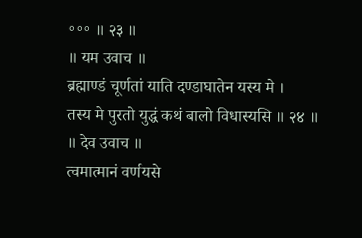॰॰॰ ॥ २३ ॥
॥ यम उवाच ॥
ब्रह्माण्डं चूर्णतां याति दण्डाघातेन यस्य मे ।
तस्य मे पुरतो युद्धं कथं बालो विधास्यसि ॥ २४ ॥
॥ देव उवाच ॥
त्वमात्मानं वर्णयसे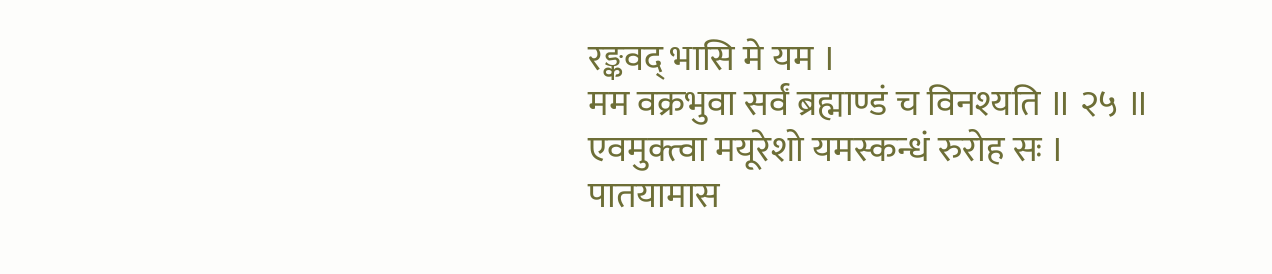रङ्कवद् भासि मे यम ।
मम वक्रभुवा सर्वं ब्रह्माण्डं च विनश्यति ॥ २५ ॥
एवमुक्त्वा मयूरेशो यमस्कन्धं रुरोह सः ।
पातयामास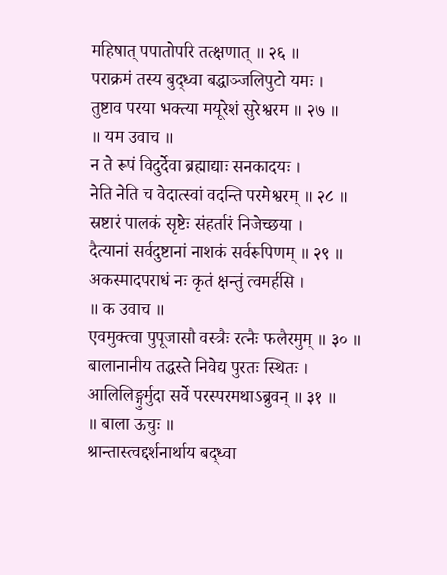महिषात् पपातोपरि तत्क्षणात् ॥ २६ ॥
पराक्रमं तस्य बुद्ध्वा बद्धाञ्जलिपुटो यमः ।
तुष्टाव परया भक्त्या मयूरेशं सुरेश्वरम ॥ २७ ॥
॥ यम उवाच ॥
न ते रूपं विदुर्देवा ब्रह्माद्याः सनकादयः ।
नेति नेति च वेदात्स्वां वदन्ति परमेश्वरम् ॥ २८ ॥
स्रष्टारं पालकं सृष्टेः संहर्तारं निजेच्छया ।
दैत्यानां सर्वदुष्टानां नाशकं सर्वरूपिणम् ॥ २९ ॥
अकस्मादपराधं नः कृतं क्षन्तुं त्वमर्हसि ।
॥ क उवाच ॥
एवमुक्त्वा पुपूजासौ वस्त्रैः रत्नैः फलैरमुम् ॥ ३० ॥
बालानानीय तद्धस्ते निवेद्य पुरतः स्थितः ।
आलिलिङ्गुर्मुदा सर्वे परस्परमथाऽब्रुवन् ॥ ३१ ॥
॥ बाला ऊचुः ॥
श्रान्तास्त्वद्दर्शनार्थाय बद्ध्वा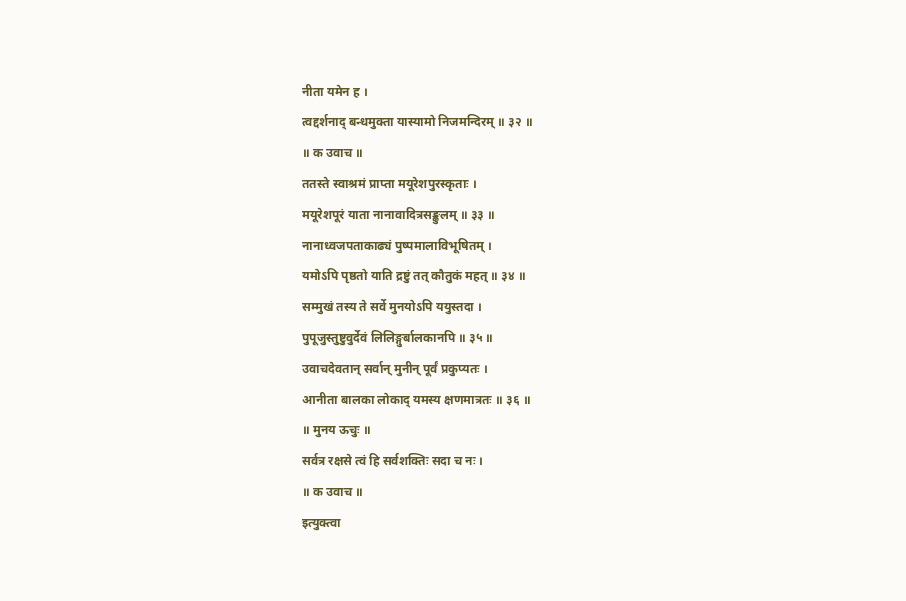नीता यमेन ह ।
त्वद्दर्शनाद् बन्धमुक्ता यास्यामो निजमन्दिरम् ॥ ३२ ॥
॥ क उवाच ॥
ततस्ते स्वाश्रमं प्राप्ता मयूरेशपुरस्कृताः ।
मयूरेशपूरं याता नानावादित्रसङ्कुलम् ॥ ३३ ॥
नानाध्वजपताकाढ्यं पुष्पमालाविभूषितम् ।
यमोऽपि पृष्ठतो याति द्रष्टुं तत् कौतुकं महत् ॥ ३४ ॥
सम्मुखं तस्य ते सर्वे मुनयोऽपि ययुस्तदा ।
पुपूजुस्तुष्टुवुर्देवं लिलिङ्गुर्बालकानपि ॥ ३५ ॥
उवाचदेवतान् सर्वान् मुनीन् पूर्वं प्रकुप्यतः ।
आनीता बालका लोकाद् यमस्य क्षणमात्रतः ॥ ३६ ॥
॥ मुनय ऊचुः ॥
सर्वत्र रक्षसे त्वं हि सर्वशक्तिः सदा च नः ।
॥ क उवाच ॥
इत्युक्त्वा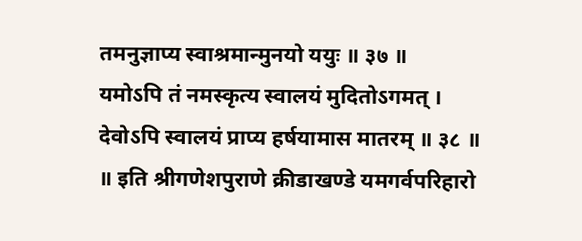तमनुज्ञाप्य स्वाश्रमान्मुनयो ययुः ॥ ३७ ॥
यमोऽपि तं नमस्कृत्य स्वालयं मुदितोऽगमत् ।
देवोऽपि स्वालयं प्राप्य हर्षयामास मातरम् ॥ ३८ ॥
॥ इति श्रीगणेशपुराणे क्रीडाखण्डे यमगर्वपरिहारो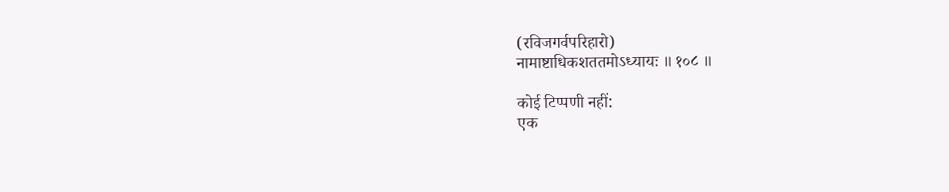(रविजगर्वपरिहारो)
नामाष्टाधिकशततमोऽध्यायः ॥ १०८ ॥

कोई टिप्पणी नहीं:
एक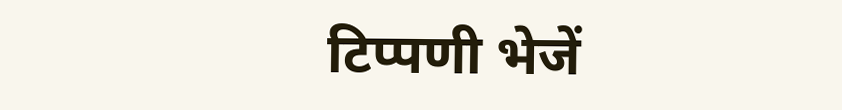टिप्पणी भेजें